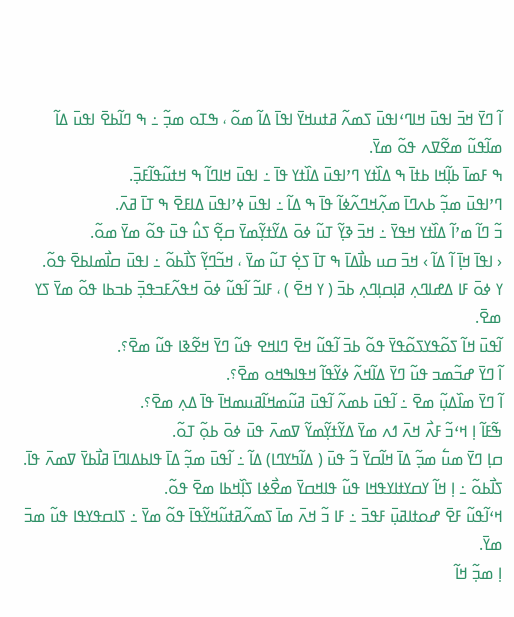ߊ߬ ߣߌ߫ ߞߏ߫ ߊߟߎ߫ ߞߊߣߵߊߟߎ߫ ߖߘߍ߬ ߥߙߎߞߌ߫ ߊߟߊ߫ ߡߊ߬ ߘߋ߬ ، ߒߠߋ ߘߏ߲߬ ߸ ߒ ߣߊ߬ߕߐ߫ ߊߟߎ߫ ߡߊ߬ ߘߊ߬ߟߎ߬ ߘߐ߬ߜߍ ߟߋ߬ ߘߌ߫.
ߒ ߓߘߊ߫ ߕߊ߲߬ߞߊ ߕߙߊ߫ ߒ ߡߊ߰ߙߌ ߣߴߊߟߎ߫ ߡߊ߰ߙߌ ߟߊ߫ ߸ ߊߟߎ߫ ߞߊߣߊ߬ ߒ ߞߙߎ߬ߟߊ߬ߓߏ߲߫.
ߣߴߊߟߎ߫ ߘߏ߲߬ ߕߍߣߊ߫ ߘߍ߲߬ߞߣߍ߬ߦߊ߬ ߟߊ߫ ߒ ߡߊ߬ ߸ ߊߟߎ߫ ߦߴߊߟߎ߫ ߡߊߓߐ߫ ߒ ߠߊ߫ ߥߍ߫.
ߏ߬ ߣߊ߬ ߘߴߊ߬ ߡߊ߰ߙߌ ߞߟߌ߫ ߸ ߞߏ߫ ߢߌ߲߬ ߠߎ߬ ߦߋ߫ ߡߌ߬ߙߌ߲߬ߘߌ߫ ߛߐ߲߬ ߖߎ߮ ߟߎ߫ ߟߋ߬ ߘߌ߫ ߘߋ߬.
‹ ߊߟߊ߫ ߞߊ߲߫ ߊ߬ ߡߊ߬ › ߞߏ߫ ߛߎ ߕߊ߯ߡߊ߫ ߒ ߠߊ߫ ߖߐ߲߭ ߠߎ߬ ߘߌ߫ ، ߞߏ߬ߣߌ߲߬ ߖߊ߯ߕߋ߬ ߸ ߊߟߎ߫ ߛߊ߯ߘߊߕߐ߫ ߟߋ߬.
ߌ ߦߋ߫ ߓߊ ߡߝߊߣߍ߲ ߥߊ߲ߛߊ߲ߣߍ߲ ߕߏ߫ ( ߌ ߞߐ߫ ) ، ߓߊߏ߬ ߊ߬ߟߎ߬ ߦߋ߫ ߞߟߍ߬ߓߏߟߏ߲߫ ߕߏߕߊ ߟߋ߬ ߘߌ߫ ߖߌ ߘߐ߫.
ߊ߬ߟߎ߫ ߞߊ߬ ߖߋ߬ߟߌߖߋ߬ߟߌ߫ ߟߋ߬ ߕߏ߫ ߊ߬ߟߎ߬ ߞߐ߫ ߣߊߞߐ ߟߎ߬ ߣߌ߫ ߞߐ߬ߢߊ ߟߎ߬ ߘߐ߫؟.
ߊ߬ ߣߌ߫ ߝߏ߬ߘߏ ߟߎ߬ ߣߌ߫ ߡߊ߬ߞߍ߬ ߦߌ߬ߟߊ߬ ߞߟߊߒߞߋ ߘߐ߫؟.
ߊ߬ ߣߌ߫ ߘߊ߰ߡߎ߲߬ ߘߐ߫ ߸ ߊ߬ߟߎ߫ ߕߘߍ߬ ߊ߬ߟߎ߫ ߥߎ߬ߘߞߊ߬ߥߎߘߞߊ߫ ߟߊ߫ ߡߍ߲ ߘߐ߫؟.
ߒ߬ߓߊ߬ ߊ߲ ߞߵߏ߬ ߓߍ߯ ߞߍ߫ ߗߍ ߘߌ߫ ߡߌ߬ߙߌ߲߬ߘߌ߬ ߜߘߍ߫ ߟߎ߫ ߦߋ߫ ߕߋ߲߬ ߠߋ߬.
ߛߊ߲ ߣߌ߫ ߘߎ߱ ߘߏ߲߬ ߡߊ߫ ߞߊ߬ߛߌ߫ ߏ߬ ߟߎ߫ ( ߡߊ߬ߤߌߣߊ) ߡߊ߬ ߸ ߊ߬ߟߎ߫ ߘߏ߲߬ ߡߊ߫ ߟߊߕߡߊߣߊ߫ ߥߊ߯ߕߌ߫ ߜߘߍ߫ ߟߊ߫.
ߖߊ߯ߕߋ߬ ߸ ߊ߲ ߞߊ߬ ߌߛߌߙߊߌߟߞߊ ߟߎ߬ ߟߊߞߛߌ߫ ߘߐ߯ߦߊ ߖߊ߲߰ߞߕߊ ߘߐ߫ ߟߋ߬.
ߞߵߊ߬ߟߎ߬ ߓߐ߫ ߝߋߙߊߥߎ߲߫ ߓߟߏ߫ ߸ ߓߊ ߏ߬ ߞߍ߫ ߘߊ߫ ߖߘߍ߬ߥߙߎ߬ߞߌ߬ߟߊ߫ ߟߋ߬ ߘߌ߫ ߸ ߖߊߛߟߌߟߊ ߟߎ߬ ߘߏ߫ ߘߌ߫.
ߊ߲ ߘߏ߲߬ ߞߊ߬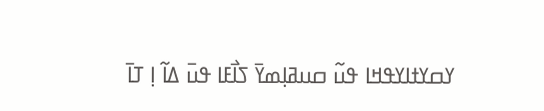ߌߛߌߙߊߌߟߞߊ ߟߎ߬ ߛߎߥߊ߲ߘߌ߫ ߖߊ߯ߓߊ ߟߎ߫ ߡߊ߬ ߊ߲ ߠߊ߫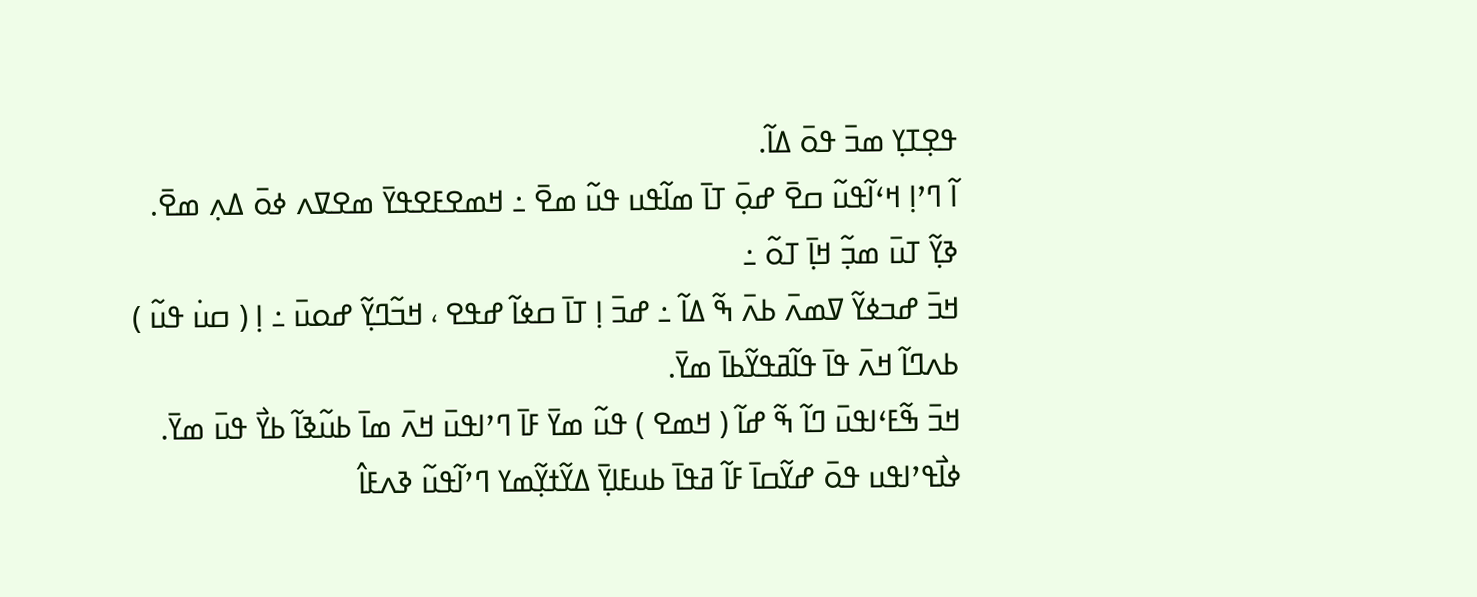ߟߐ߲ߠߌ߲ ߘߏ߫ ߟߋ߫ ߡߊ߬.
ߊ߬ ߣߴߊ߲ ߞߵߊ߬ߟߎ߬ ߛߐ߫ ߝߋ߲߫ ߠߊ߫ ߘߊ߬ߟߎ ߟߎ߬ ߘߐ߫ ߸ ߞߘߐߓߐߟߌ߫ ߘߐߜߍ ߦߋ߫ ߡߍ߲ ߘߐ߫.
ߢߌ߲߬ ߠߎ߫ ߘߏ߲߬ ߞߊ߲߫ ߠߋ߬ ߸
ߞߏ߫ ߝߏߦߌ߬ ߜߘߍ߫ ߕߍ߫ ߒ߬ ߡߊ߬ ߸ ߝߏ߫ ߊ߲ ߠߊ߫ ߛߦߊ߬ ߝߟߐ ، ߞߏ߬ߣߌ߲߬ ߝߋߎ߫ ߸ ߊ߲ ( ߛߎ߭ ߟߎ߬ ) ߕߍߣߊ߬ ߞߍ߫ ߟߊ߫ ߟߊ߬ߥߟߌ߬ߕߊ߫ ߘߌ߫.
ߞߏ߫ ߒ߬ߓߵߊߟߎ߫ ߣߊ߬ ߒ߬ ߝߊ߬ ( ߞߘߐ ) ߟߎ߬ ߘߌ߫ ߓߊ߫ ߣߴߊߟߎ߫ ߞߍ߫ ߘߊ߫ ߕߎ߬ߢߊ߬ ߕߌ߯ ߟߎ߫ ߘߌ߫.
ߦߊ߯ߟߴߊߟߎ ߟߋ߫ ߝߌ߬ߛߊ߫ ߓߊ߬ ߥߟߊ߫ ߕߎߓߊߌ߲߫ ߡߌ߬ߙߌ߲߬ߘߌ ߣߴߊ߬ߟߎ߬ ߢߍߓߊ߮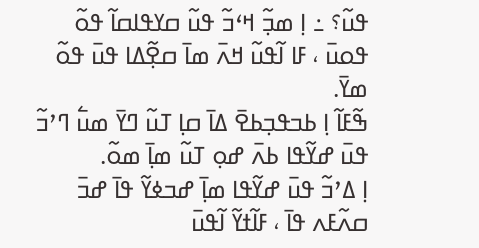ߟߎ߬؟ ߸ ߊ߲ ߘߏ߲߬ ߞߵߏ߬ ߟߎ߬ ߛߌߟߊߛߊ߬ ߟߋ߬ ߟߋߎ߫ ، ߓߊ ߊ߬ߟߎ߬ ߞߍ߫ ߘߊ߫ ߛߐ߲߬ߡߊ ߟߎ߫ ߟߋ߬ ߘߌ߫.
ߒ߬ߓߊ߬ ߊ߲ ߕߏߟߏ߲ߕߐ߫ ߡߊ߫ ߛߊ߲ ߠߎ߬ ߣߌ߫ ߘߎ߱ ߣߴߏ߬ ߟߎ߫ ߝߌ߬ߟߊ ߕߍ߫ ߝߋ߲ ߠߎ߬ ߘߊ߲߫ ߘߋ߬.
ߊ߲ ߡߴߏ߬ ߟߎ߫ ߝߌ߬ߟߊ ߘߊ߲߫ ߝߏߦߌ߬ ߟߊ߫ ߝߏ߫ ߛߍ߬ߓߍ ߟߊ߫ ، ߓߊ߬ߙߌ߬ ߊ߬ߟߎ߫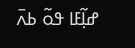ߝߊ߲߬ߓߊ ߟߋ߬ ߕߍ߫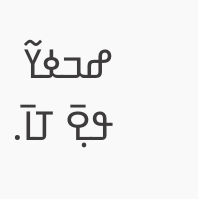ߝߏߦߌ߬ ߟߐ߲߫ ߠߊ߫.